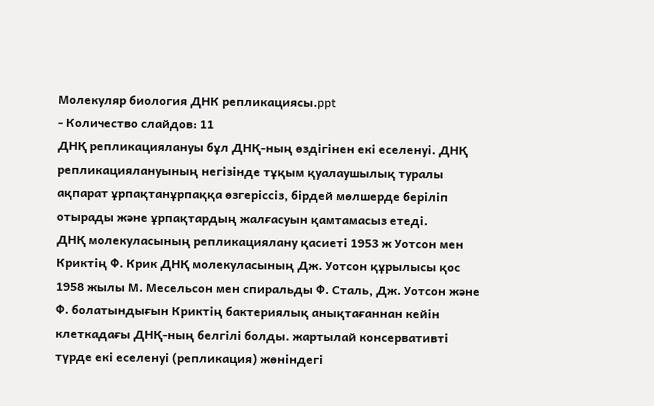Молекуляр биология ДНК репликациясы.ppt
- Количество слайдов: 11
ДНҚ репликациялануы бұл ДНҚ-ның өздігінен екі еселенуі. ДНҚ репликациялануының негізінде тұқым қуалаушылық туралы ақпарат ұрпақтанұрпаққа өзгеріссіз, бірдей мөлшерде беріліп отырады және ұрпақтардың жалғасуын қамтамасыз етеді.
ДНҚ молекуласының репликациялану қасиеті 1953 ж Уотсон мен Криктің Ф. Крик ДНҚ молекуласының Дж. Уотсон құрылысы қос 1958 жылы М. Месельсон мен спиральды Ф. Сталь, Дж. Уотсон және Ф. болатындығын Криктің бактериялық анықтағаннан кейін клеткадағы ДНҚ-ның белгілі болды. жартылай консервативті түрде екі еселенуі (репликация) жөніндегі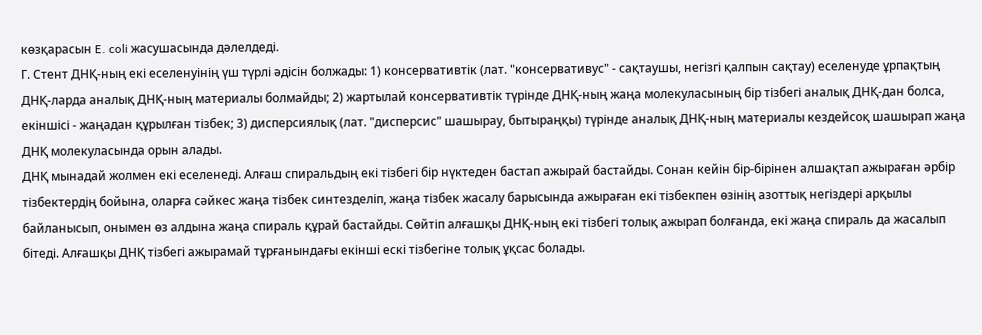көзқарасын E. coli жасушасында дәлелдеді.
Г. Стент ДНҚ-ның екі еселенуінің үш түрлі әдісін болжады: 1) консервативтік (лат. "консервативус" - сақтаушы, негізгі қалпын сақтау) еселенуде ұрпақтың ДНҚ-ларда аналық ДНҚ-ның материалы болмайды; 2) жартылай консервативтік түрінде ДНҚ-ның жаңа молекуласының бір тізбегі аналық ДНҚ-дан болса, екіншісі - жаңадан құрылған тізбек; 3) дисперсиялық (лат. "дисперсис" шашырау, бытыраңқы) түрінде аналық ДНҚ-ның материалы кездейсоқ шашырап жаңа ДНҚ молекуласында орын алады.
ДНҚ мынадай жолмен екі еселенеді. Алғаш спиральдың екі тізбегі бір нүктеден бастап ажырай бастайды. Сонан кейін бір-бірінен алшақтап ажыраған әрбір тізбектердің бойына, оларға сәйкес жаңа тізбек синтезделіп, жаңа тізбек жасалу барысында ажыраған екі тізбекпен өзінің азоттық негіздері арқылы байланысып, онымен өз алдына жаңа спираль құрай бастайды. Сөйтіп алғашқы ДНҚ-ның екі тізбегі толық ажырап болғанда, екі жаңа спираль да жасалып бітеді. Алғашқы ДНҚ тізбегі ажырамай тұрғанындағы екінші ескі тізбегіне толық ұқсас болады.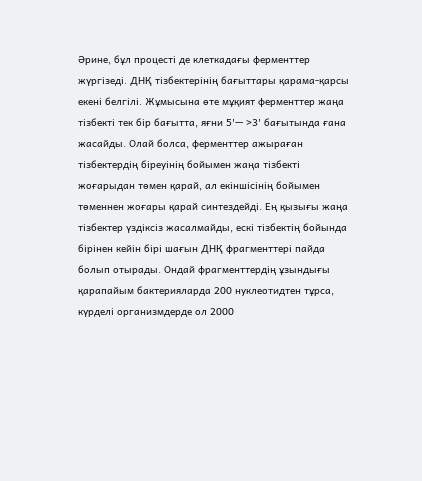Әрине, бұл процесті де клеткадағы ферменттер жүргізеді. ДНҚ тізбектерінің бағыттары қарама-қарсы екені белгілі. Жұмысына өте мұқият ферменттер жаңа тізбекті тек бір бағытта, яғни 5'— >3' бағытында ғана жасайды. Олай болса, ферменттер ажыраған тізбектердің біреуінің бойымен жаңа тізбекті жоғарыдан төмен қарай, ал екіншісінің бойымен төменнен жоғары қарай синтездейді. Ең қызығы жаңа тізбектер үздіксіз жасалмайды, ескі тізбектің бойында бірінен кейін бірі шағын ДНҚ фрагменттері пайда болып отырады. Ондай фрагменттердің ұзындығы қарапайым бактерияларда 200 нуклеотидтен тұрса, күрделі организмдерде ол 2000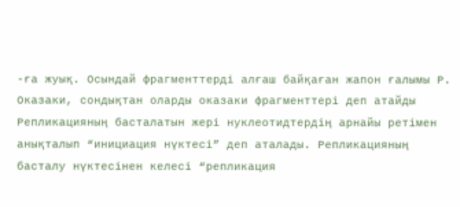-ға жуық. Осындай фрагменттерді алғаш байқаған жапон ғалымы Р. Оказаки, сондықтан оларды оказаки фрагменттері деп атайды
Репликацияның басталатын жері нуклеотидтердің арнайы ретімен анықталып “инициация нүктесі” деп аталады. Репликацияның басталу нүктесінен келесі “репликация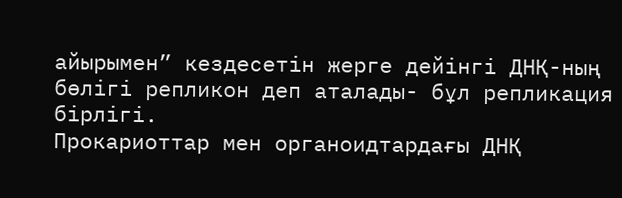айырымен” кездесетін жерге дейінгі ДНҚ-ның бөлігі репликон деп аталады- бұл репликация бірлігі.
Прокариоттар мен органоидтардағы ДНҚ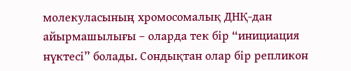молекуласының хромосомалық ДНҚ-дан айырмашылығы – оларда тек бір “инициация нүктесі” болады. Сондықтан олар бір репликон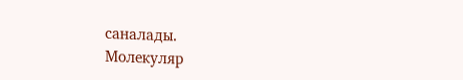саналады.
Молекуляр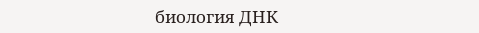биология ДНК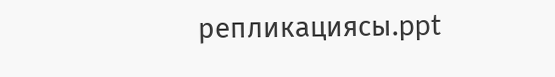репликациясы.ppt